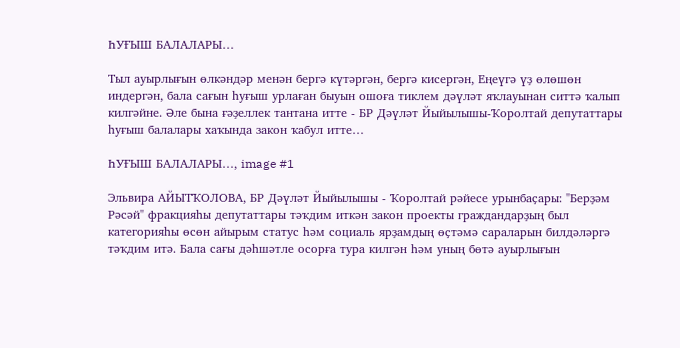ҺУҒЫШ БАЛАЛАРЫ…

Тыл ауырлығын өлкәндәр менән бергә күтәргән, бергә кисергән, Еңеүгә үҙ өлөшөн индергән, бала сағын һуғыш урлаған быуын ошоға тиклем дәүләт яҡлауынан ситтә ҡалып килгәйне. Әле бына ғәҙеллек тантана итте - БР Дәүләт Йыйылышы-Ҡоролтай депутаттары һуғыш балалары хаҡында закон ҡабул итте…

ҺУҒЫШ БАЛАЛАРЫ…, image #1

Эльвира АЙЫТҠОЛОВА, БР Дәүләт Йыйылышы - Ҡоролтай рәйесе урынбаҫары: "Берҙәм Рәсәй" фракцияһы депутаттары тәҡдим иткән закон проекты граждандарҙың был категорияһы өсөн айырым статус һәм социаль ярҙамдың өҫтәмә сараларын билдәләргә тәҡдим итә. Бала сағы дәһшәтле осорға тура килгән һәм уның бөтә ауырлығын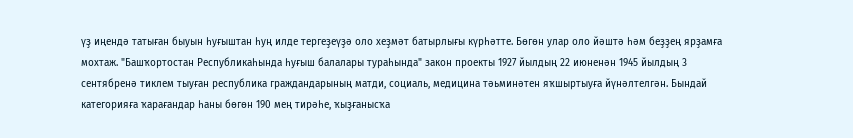үҙ иңендә татыған быуын һуғыштан һуң илде тергеҙеүҙә оло хеҙмәт батырлығы күрһәтте. Бөгөн улар оло йәштә һәм беҙҙең ярҙамға мохтаж. "Башҡортостан Республикаһында һуғыш балалары тураһында" закон проекты 1927 йылдың 22 июненән 1945 йылдың 3 сентябренә тиклем тыуған республика граждандарының матди, социаль, медицина тәьминәтен яҡшыртыуға йүнәлтелгән. Бындай категорияға ҡарағандар һаны бөгөн 190 мең тирәһе, ҡыҙғанысҡа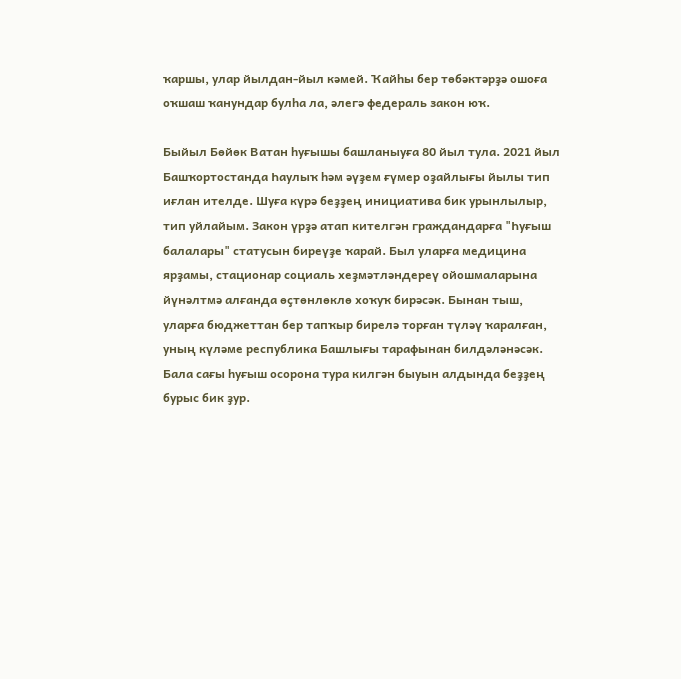ҡаршы, улар йылдан-йыл кәмей. Ҡайһы бер төбәктәрҙә ошоға оҡшаш ҡанундар булһа ла, әлегә федераль закон юҡ.

Быйыл Бөйөк Ватан һуғышы башланыуға 80 йыл тула. 2021 йыл Башҡортостанда Һаулыҡ һәм әүҙем ғүмер оҙайлығы йылы тип иғлан ителде. Шуға күрә беҙҙең инициатива бик урынлылыр, тип уйлайым. Закон үрҙә атап кителгән граждандарға "Һуғыш балалары" статусын биреүҙе ҡарай. Был уларға медицина ярҙамы, стационар социаль хеҙмәтләндереү ойошмаларына йүнәлтмә алғанда өҫтөнлөклө хоҡуҡ бирәсәк. Бынан тыш, уларға бюджеттан бер тапҡыр бирелә торған түләү ҡаралған, уның күләме республика Башлығы тарафынан билдәләнәсәк. Бала сағы һуғыш осорона тура килгән быуын алдында беҙҙең бурыс бик ҙур.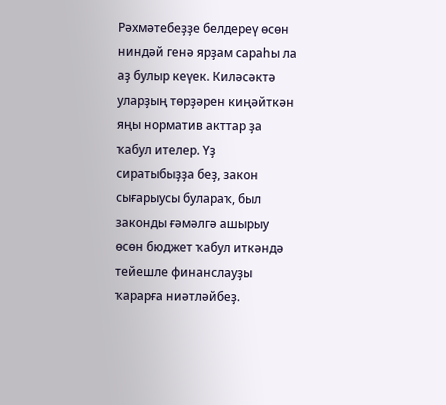Рәхмәтебеҙҙе белдереү өсөн ниндәй генә ярҙам сараһы ла аҙ булыр кеүек. Киләсәктә уларҙың төрҙәрен киңәйткән яңы норматив акттар ҙа ҡабул ителер. Үҙ сиратыбыҙҙа беҙ, закон сығарыусы булараҡ, был законды ғәмәлгә ашырыу өсөн бюджет ҡабул иткәндә тейешле финанслауҙы ҡарарға ниәтләйбеҙ.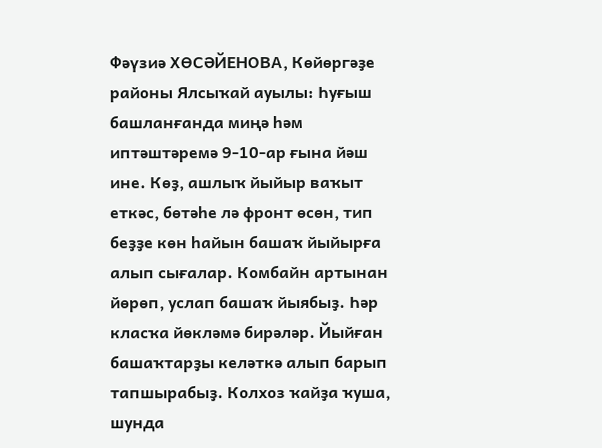Фәүзиә ХӨСӘЙЕНОВА, Көйөргәҙе районы Ялсыҡай ауылы: Һуғыш башланғанда миңә һәм иптәштәремә 9-10-ар ғына йәш ине. Көҙ, ашлыҡ йыйыр ваҡыт еткәс, бөтәһе лә фронт өсөн, тип беҙҙе көн һайын башаҡ йыйырға алып сығалар. Комбайн артынан йөрөп, услап башаҡ йыябыҙ. Һәр класҡа йөкләмә бирәләр. Йыйған башаҡтарҙы келәткә алып барып тапшырабыҙ. Колхоз ҡайҙа ҡуша, шунда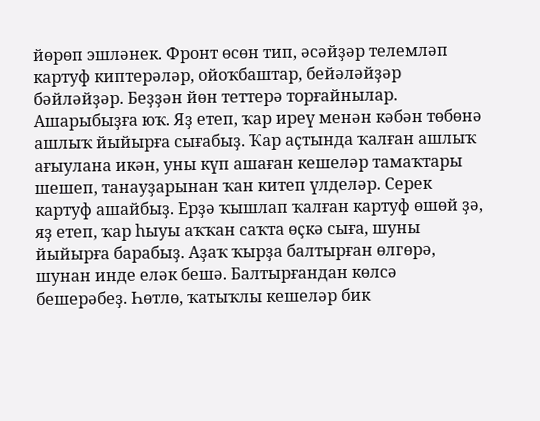йөрөп эшләнек. Фронт өсөн тип, әсәйҙәр телемләп картуф киптерәләр, ойоҡбаштар, бейәләйҙәр бәйләйҙәр. Беҙҙән йөн теттерә торғайнылар. Ашарыбыҙға юҡ. Яҙ етеп, ҡар иреү менән кәбән төбөнә ашлыҡ йыйырға сығабыҙ. Ҡар аҫтында ҡалған ашлыҡ ағыулана икән, уны күп ашаған кешеләр тамаҡтары шешеп, танауҙарынан ҡан китеп үлделәр. Серек картуф ашайбыҙ. Ерҙә ҡышлап ҡалған картуф өшөй ҙә, яҙ етеп, ҡар һыуы аҡҡан саҡта өҫкә сыға, шуны йыйырға барабыҙ. Аҙаҡ ҡырҙа балтырған өлгөрә, шунан инде еләк бешә. Балтырғандан көлсә бешерәбеҙ. Һөтлө, ҡатыҡлы кешеләр бик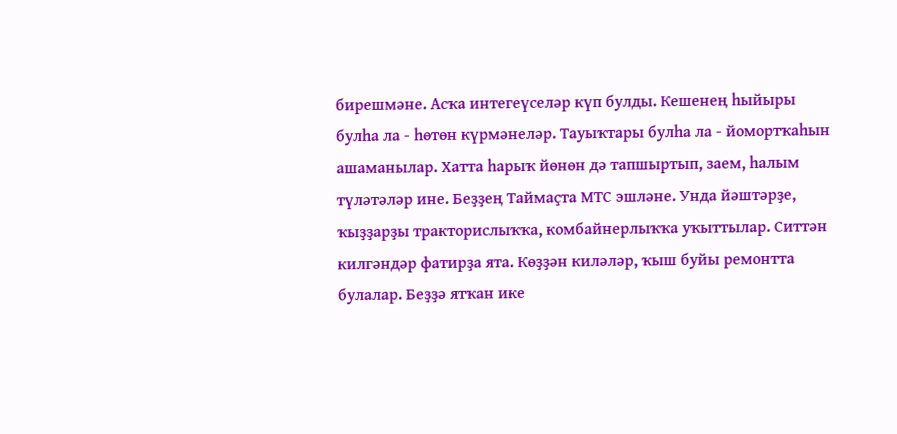бирешмәне. Асҡа интегеүселәр күп булды. Кешенең һыйыры булһа ла - һөтөн күрмәнеләр. Тауыҡтары булһа ла - йомортҡаһын ашаманылар. Хатта һарыҡ йөнөн дә тапшыртып, заем, һалым түләтәләр ине. Беҙҙең Таймаҫта МТС эшләне. Унда йәштәрҙе, ҡыҙҙарҙы тракторислыҡҡа, комбайнерлыҡҡа уҡыттылар. Ситтән килгәндәр фатирҙа ята. Көҙҙән киләләр, ҡыш буйы ремонтта булалар. Беҙҙә ятҡан ике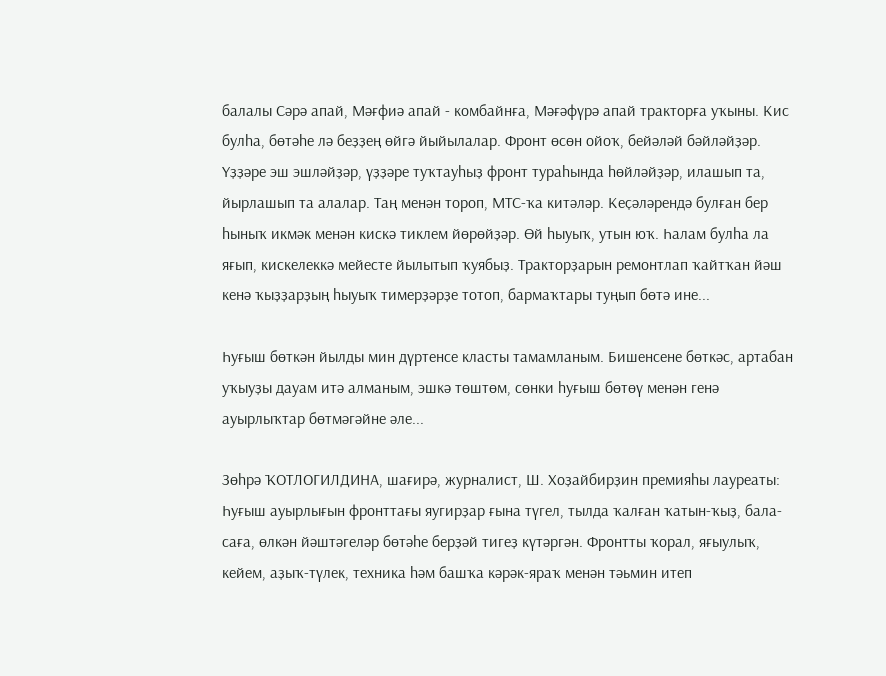балалы Сәрә апай, Мәғфиә апай - комбайнға, Мәғәфүрә апай тракторға уҡыны. Кис булһа, бөтәһе лә беҙҙең өйгә йыйылалар. Фронт өсөн ойоҡ, бейәләй бәйләйҙәр. Үҙҙәре эш эшләйҙәр, үҙҙәре туҡтауһыҙ фронт тураһында һөйләйҙәр, илашып та, йырлашып та алалар. Таң менән тороп, МТС-ҡа китәләр. Кеҫәләрендә булған бер һыныҡ икмәк менән кискә тиклем йөрөйҙәр. Өй һыуыҡ, утын юҡ. Һалам булһа ла яғып, кискелеккә мейесте йылытып ҡуябыҙ. Тракторҙарын ремонтлап ҡайтҡан йәш кенә ҡыҙҙарҙың һыуыҡ тимерҙәрҙе тотоп, бармаҡтары туңып бөтә ине...

Һуғыш бөткән йылды мин дүртенсе класты тамамланым. Бишенсене бөткәс, артабан уҡыуҙы дауам итә алманым, эшкә төштөм, сөнки һуғыш бөтөү менән генә ауырлыҡтар бөтмәгәйне әле...

Зөһрә ҠОТЛОГИЛДИНА, шағирә, журналист, Ш. Хоҙайбирҙин премияһы лауреаты: Һуғыш ауырлығын фронттағы яугирҙар ғына түгел, тылда ҡалған ҡатын-ҡыҙ, бала-саға, өлкән йәштәгеләр бөтәһе берҙәй тигеҙ күтәргән. Фронтты ҡорал, яғыулыҡ, кейем, аҙыҡ-түлек, техника һәм башҡа кәрәк-яраҡ менән тәьмин итеп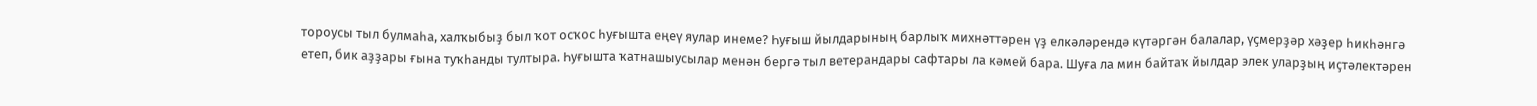тороусы тыл булмаһа, халҡыбыҙ был ҡот осҡос һуғышта еңеү яулар инеме? Һуғыш йылдарының барлыҡ михнәттәрен үҙ елкәләрендә күтәргән балалар, үҫмерҙәр хәҙер һикһәнгә етеп, бик аҙҙары ғына туҡһанды тултыра. Һуғышта ҡатнашыусылар менән бергә тыл ветерандары сафтары ла кәмей бара. Шуға ла мин байтаҡ йылдар элек уларҙың иҫтәлектәрен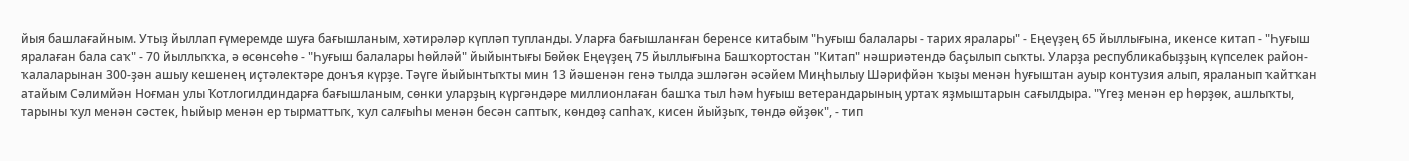йыя башлағайным. Утыҙ йыллап ғүмеремде шуға бағышланым, хәтирәләр күпләп тупланды. Уларға бағышланған беренсе китабым "Һуғыш балалары - тарих яралары" - Еңеүҙең 65 йыллығына, икенсе китап - "Һуғыш яралаған бала саҡ" - 70 йыллыҡҡа, ә өсөнсөһө - "Һуғыш балалары һөйләй" йыйынтығы Бөйөк Еңеүҙең 75 йыллығына Башҡортостан "Китап" нәшриәтендә баҫылып сыҡты. Уларҙа республикабыҙҙың күпселек район-ҡалаларынан 300-ҙән ашыу кешенең иҫтәлектәре донъя күрҙе. Тәүге йыйынтыҡты мин 13 йәшенән генә тылда эшләгән әсәйем Миңһылыу Шәрифйән ҡыҙы менән һуғыштан ауыр контузия алып, яраланып ҡайтҡан атайым Сәлимйән Ноғман улы Ҡотлогилдиндарға бағышланым, сөнки уларҙың күргәндәре миллионлаған башҡа тыл һәм һуғыш ветерандарының уртаҡ яҙмыштарын сағылдыра. "Үгеҙ менән ер һөрҙөк, ашлыҡты, тарыны ҡул менән сәстек, һыйыр менән ер тырматтыҡ, ҡул салғыһы менән бесән саптыҡ, көндөҙ сапһаҡ, кисен йыйҙыҡ, төндә өйҙөк", - тип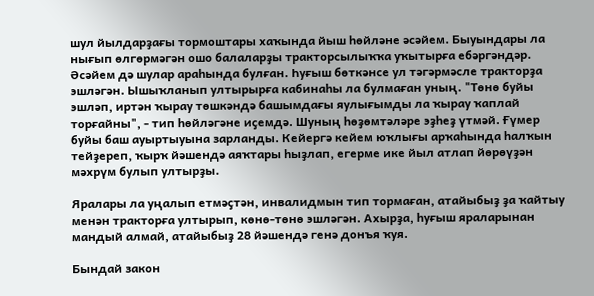шул йылдарҙағы тормоштары хаҡында йыш һөйләне әсәйем. Быуындары ла нығып өлгөрмәгән ошо балаларҙы тракторсылыҡҡа уҡытырға ебәргәндәр. Әсәйем дә шулар араһында булған. Һуғыш бөткәнсе ул тәгәрмәсле тракторҙа эшләгән. Ышыҡланып ултырырға кабинаһы ла булмаған уның. "Төнө буйы эшләп, иртән ҡырау төшкәндә башымдағы яулығымды ла ҡырау ҡаплай торғайны", - тип һөйләгәне иҫемдә. Шуның һөҙөмтәләре эҙһеҙ үтмәй. Ғүмер буйы баш ауыртыуына зарланды. Кейергә кейем юҡлығы арҡаһында һалҡын тейҙереп, ҡырҡ йәшендә аяҡтары һыҙлап, егерме ике йыл атлап йөрөүҙән мәхрүм булып ултырҙы.

Яралары ла уңалып етмәҫтән, инвалидмын тип тормаған, атайыбыҙ ҙа ҡайтыу менән тракторға ултырып, көнө-төнө эшләгән. Ахырҙа, һуғыш яраларынан мандый алмай, атайыбыҙ 28 йәшендә генә донъя ҡуя.

Бындай закон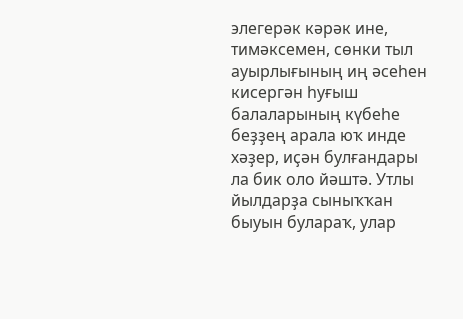элегерәк кәрәк ине, тимәксемен, сөнки тыл ауырлығының иң әсеһен кисергән һуғыш балаларының күбеһе беҙҙең арала юҡ инде хәҙер, иҫән булғандары ла бик оло йәштә. Утлы йылдарҙа сыныҡҡан быуын булараҡ, улар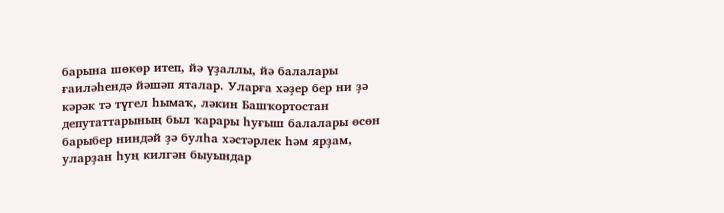барына шөкөр итеп, йә үҙаллы, йә балалары ғаиләһендә йәшәп яталар. Уларға хәҙер бер ни ҙә кәрәк тә түгел һымаҡ, ләкин Башҡортостан депутаттарының был ҡарары һуғыш балалары өсөн барыбер ниндәй ҙә булһа хәстәрлек һәм ярҙам, уларҙан һуң килгән быуындар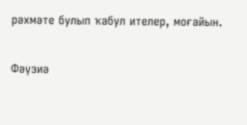рәхмәте булып ҡабул ителер, моғайын.

Фәүзиә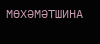МӨХӘМӘТШИНА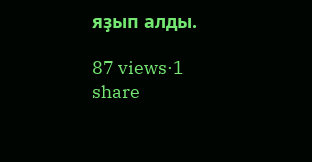яҙып алды.

87 views·1 share